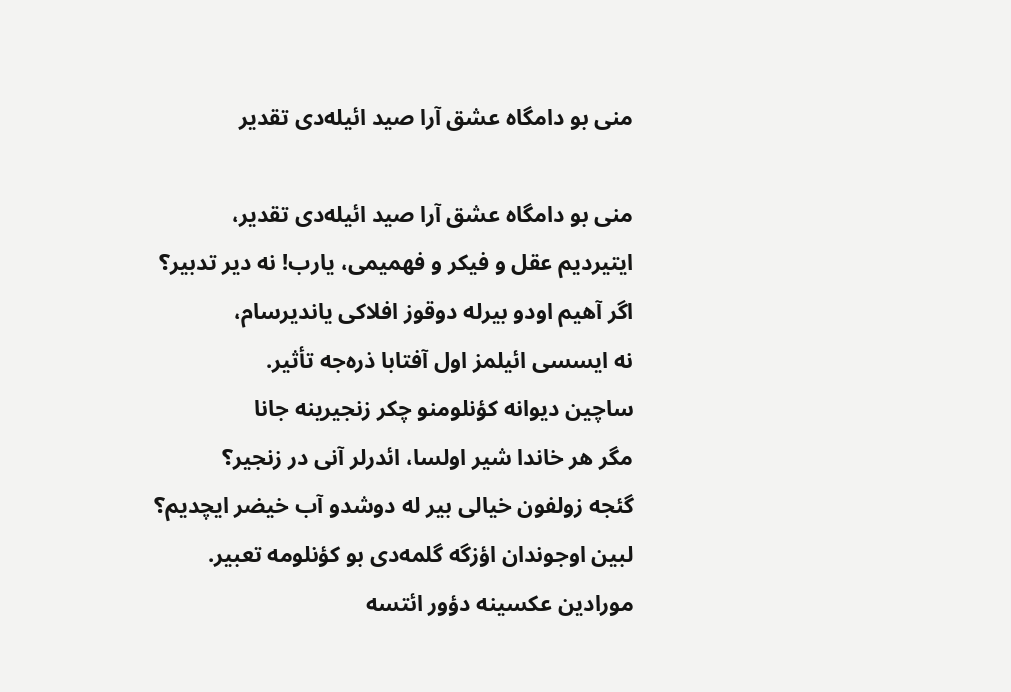منی بو دامگاه عشق آرا صید ائیله‌دی تقدیر

منی بو دامگاه عشق آرا صید ائیله‌دی تقدیر،
ایتیردیم عقل و فیکر و فهمیمی، یارب! نه دیر تدبیر؟
اگر آهیم اودو بیرله دوقوز افلاکی یاندیرسام،
نه ایسسی ائیلمز اول آفتابا ذره‌جه تأثیر.
ساچین دیوانه کؤنلومنو چکر زنجیرینه جانا
مگر هر خاندا شیر اولسا، ائدرلر آنی در زنجیر؟
گئجه زولفون خیالی بیر له دوشدو آب خیضر ایچدیم؟
لبین اوجوندان اؤزگه گلمه‌دی بو کؤنلومه تعبیر.
مورادین عکسینه دؤور ائتسه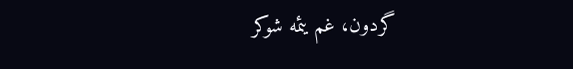گردون، غم یئمه شوکر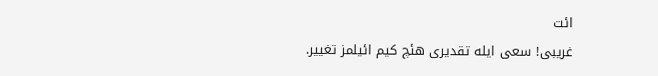ائت
غریبی! سعی ایله تقدیری هئچ کیم ائیلمز تغییر.